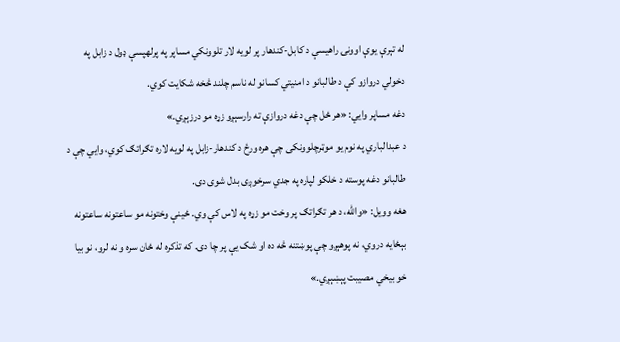له تېرې یوې اوونۍ راهیسې د کابل-کندهار پر لویه لار تلوونکي مساپر په پرلهپسې ډول د زابل په دخولي دروازو کې د طالبانو د امنیتي کسانو له ناسم چلند څخه شکایت کوي.
دغه مساپر وایي: «هر ځل چې دغه دروازې ته رارسېږو زړه مو درزېږي.»
د عبدالباري په نوم یو موټرچلوونکی چې هره ورځ د کندهار-زابل په لویه لاره تګراتګ کوي، وايي چې د طالبانو دغه پوسته د خلکو لپاره په جدي سرخوږی بدل شوی دی.
هغه وویل: «والله، د هر تګراتګ پر وخت مو زړه په لاس کې وي. ځینې وختونه مو ساعتونه ساعتونه بېځایه دروي، نه پوهېږو چې پوښتنه څه ده او شک یې پر چا دی. که تذکره له ځان سره و نه لرو، نو بیا خو بیخي مصیبت پېښېږي.»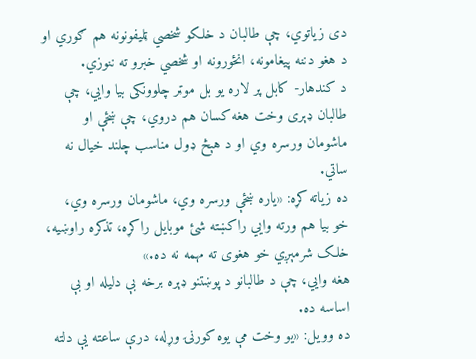دی زیاتوي، چې طالبان د خلکو شخصي ټلیفونونه هم ګوري او د هغو دننه پیغامونه، انځورونه او شخصي خبرو ته ننوزي.
د کندهار- کابل پر لاره یو بل موټر چلوونکی بیا وايي، چې طالبان ډېری وخت هغه کسان هم دروي، چې ښځې او ماشومان ورسره وي او د هېڅ ډول مناسب چلند خیال نه ساتي.
ده زیاته کړه: «یاره ښځې ورسره وي، ماشومان ورسره وي، خو بیا هم ورته وایي راکښته شئ موبایل راکړه، تذکره راوښیه، خلک شرمېږي خو هغوی ته مهمه نه ده.»
هغه وايي، چې د طالبانو د پوښتنو ډېره برخه بې دلیله او بې اساسه ده.
ده وویل: «یو وخت مې یوه کورنۍ وړله، درې ساعته يې دلته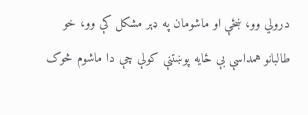درولي وو، ښځې او ماشومان په ډېر مشکل کې وو، خو طالبانو همداسې بې ځایه پوښتنې کولې چې دا ماشوم څوک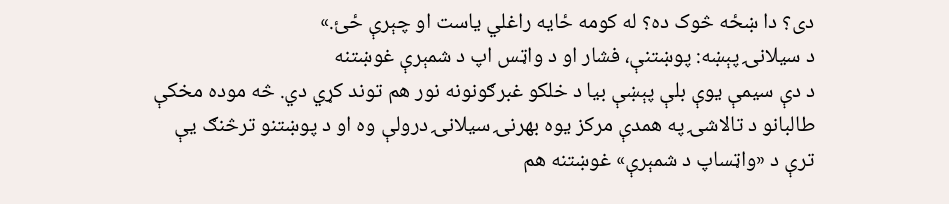دی؟ دا ښځه څوک ده؟ له کومه ځایه راغلي یاست او چېرې ځئ.»
د سیلانۍ پېښه: پوښتنې، فشار او د واټس اپ د شمېرې غوښتنه
د دې سیمې یوې بلې پېښې بیا د خلکو غبرګونونه نور هم توند کړي دي. څه موده مخکې طالبانو د تالاشۍ په همدې مرکز یوه بهرنۍ سیلانۍ درولې وه او د پوښتنو ترڅنګ یې ترې د «واټساپ د شمېرې» غوښتنه هم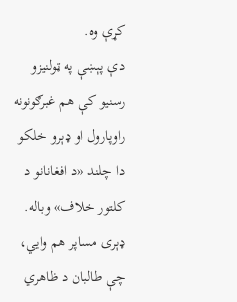کړې وه.
دې پېښې په ټولنیزو رسنیو کې هم غبرګونونه راوپارول او ډېرو خلکو دا چلند «د افغانانو د کلتور خلاف» وباله.
ډېری مساپر هم وايي، چې طالبان د ظاهري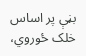بڼې پر اساس خلک ځوروي،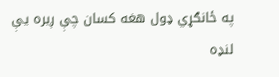په ځانګړي ډول هغه کسان چې ږیره یې لنډه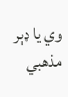وي یا ډېر مذهبي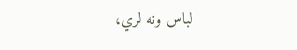لباس ونه لري،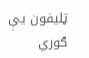ټلیفون یې ګوري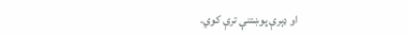او ډېرې پوښتنې ترې کوي.